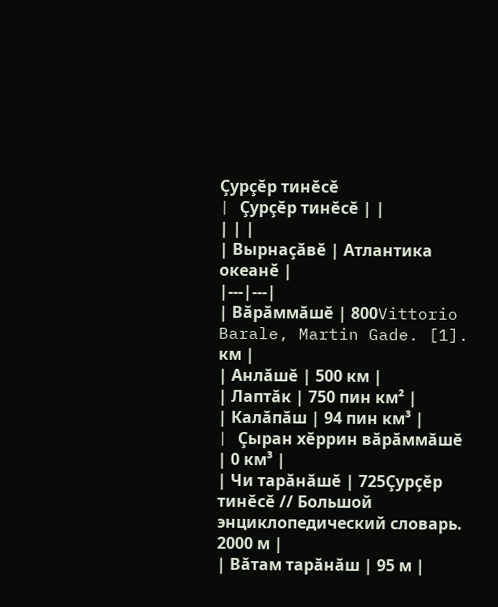Çурçĕр тинĕсĕ
| Çурçĕр тинĕсĕ | |
| | |
| Вырнаçăвĕ | Атлантика океанӗ |
|---|---|
| Вăрăммăшĕ | 800Vittorio Barale, Martin Gade. [1]. км |
| Анлăшĕ | 500 км |
| Лаптăк | 750 пин км² |
| Калăпăш | 94 пин км³ |
| Çыран хĕррин вăрăммăшĕ | 0 км³ |
| Чи тарăнăшĕ | 725Çурçĕр тинĕсĕ // Большой энциклопедический словарь. 2000 м |
| Вăтам тарăнăш | 95 м |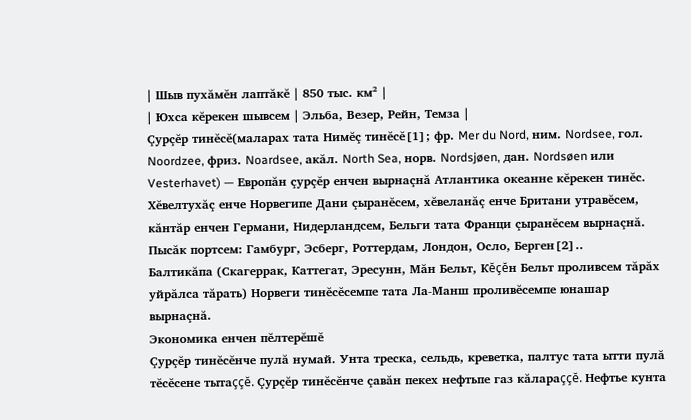| Шыв пухăмĕн лаптăкĕ | 850 тыс. км² |
| Юхса кĕрекен шывсем | Эльба, Везер, Рейн, Темза |
Çурçĕр тинĕсĕ(маларах тата Нимĕç тинĕсĕ[1]; фр. Mer du Nord, ним. Nordsee, гол. Noordzee, фриз. Noardsee, акăл. North Sea, норв. Nordsjøen, дан. Nordsøen или Vesterhavet) — Европăн çурçĕр енчен вырнаçнă Атлантика океанне кĕрекен тинĕс. Хĕвелтухăç енче Норвегипе Дани çыранĕсем, хĕвеланăç енче Британи утравĕсем, кăнтăр енчен Германи, Нидерландсем, Бельги тата Франци çыранĕсем вырнаçнă.
Пысăк портсем: Гамбург, Эсберг, Роттердам, Лондон, Осло, Берген[2]..
Балтикăпа (Скагеррак, Каттегат, Эресунн, Мăн Бельт, Кĕçĕн Бельт проливсем тăрăх уйрăлса тăрать) Норвеги тинĕсĕсемпе тата Ла-Манш проливĕсемпе юнашар вырнаçнă.
Экономика енчен пĕлтерĕшĕ
Çурçĕр тинĕсĕнче пулă нумай. Унта треска, сельдь, креветка, палтус тата ытти пулă тĕсĕсене тытаççĕ. Çурçĕр тинĕсĕнче çавăн пекех нефтьпе газ кăлараççĕ. Нефтье кунта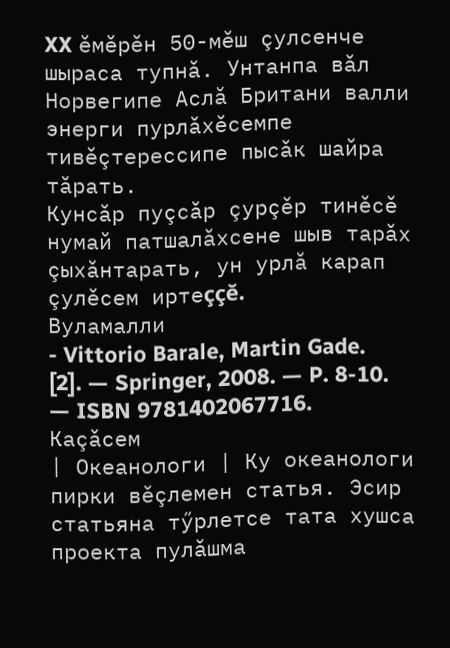XX ӗмӗрĕн 50-мĕш çулсенче шыраса тупнă. Унтанпа вăл Норвегипе Аслӑ Британи валли энерги пурлăхĕсемпе тивĕçтерессипе пысăк шайра тăрать.
Кунсăр пуçсăр çурçĕр тинĕсĕ нумай патшалăхсене шыв тарăх çыхăнтарать, ун урлă карап çулĕсем иртеççĕ.
Вуламалли
- Vittorio Barale, Martin Gade. [2]. — Springer, 2008. — P. 8-10. — ISBN 9781402067716.
Каçăсем
| Океанологи | Ку океанологи пирки вĕçлемен статья. Эсир статьяна тӳрлетсе тата хушса проекта пулăшма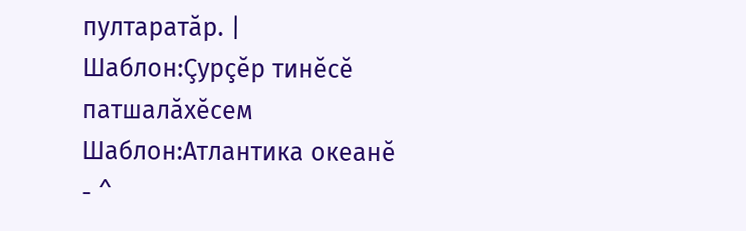пултаратăр. |
Шаблон:Çурçĕр тинĕсĕ патшалăхĕсем Шаблон:Атлантика океанĕ
- ^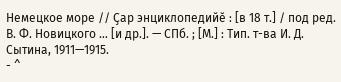Немецкое море // Ҫар энциклопедийӗ : [в 18 т.] / под ред. В. Ф. Новицкого … [и др.]. — СПб. ; [М.] : Тип. т-ва И. Д. Сытина, 1911—1915.
- ^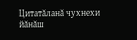Цитатăланă чухнехи йăнăш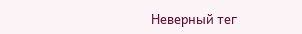Неверный тег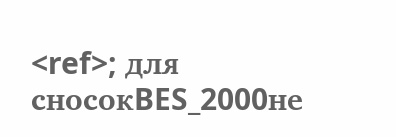<ref>; для сносокBES_2000не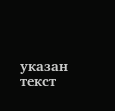указан текст